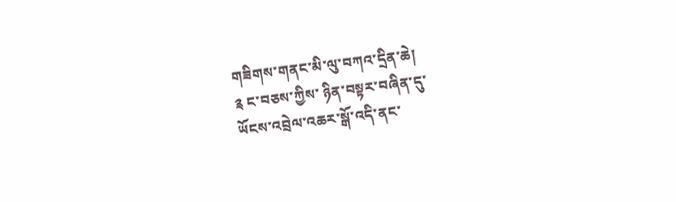གཟིགས་གནང་མི་ལུ་བཀའ་དྲིན་ཆེ།
༉ ང་བཅས་ཀྱིས་ ཉིན་བསྟར་བཞིན་དུ་
ཡོངས་འབྲེལ་འཆར་སྒོ་འདི་ནང་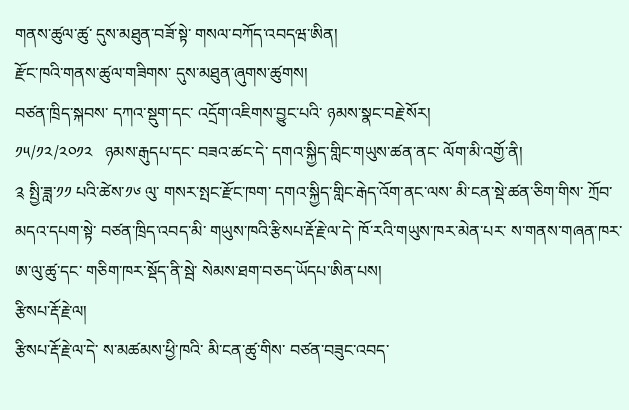གནས་ཚུལ་ཚུ་ དུས་མཐུན་བཟོ་སྟེ་ གསལ་བཀོད་འབདཝ་ཨིན།
རྫོང་ཁའི་གནས་ཚུལ་གཟིགས་ དུས་མཐུན་ཞུགས་ཚུགས།
བཙན་ཁྲིད་སྐབས་ དཀའ་སྡུག་དང་ འདྲོག་འཇིགས་བྱུང་པའི་ ཉམས་སྣང་བརྗེ་སོར།
༡༥/༡༢/༢༠༡༢   ཉམས་རྒུདཔ་དང་ བཟའ་ཚང་དེ་ དགའ་སྐྱིད་གླིང་གཡུས་ཚན་ནང་ ལོག་མི་འགྱོ་ནི།
༉ སྤྱི་ཟླ་༡༡ པའི་ཚེས་༡༦ ལུ་ གསར་སྤང་རྫོང་ཁག་ དགའ་སྐྱིད་གླིང་རྒེད་འོག་ནང་ལས་ མི་ངན་སྡེ་ཚན་ཅིག་གིས་ ཀྲོབ་མདའ་དཔག་སྟེ་ བཙན་ཁྲིད་འབད་མི་ གཡུས་ཁའི་རྩིསཔ་རྡོ་རྗེ་ལ་དེ་ ཁོ་རའི་གཡུས་ཁར་མེན་པར་ ས་གནས་གཞན་ཁར་ ཨ་ལུ་ཚུ་དང་ གཅིག་ཁར་སྡོད་ནི་སྦེ་ སེམས་ཐག་བཅད་ཡོདཔ་ཨིན་པས།
རྩིསཔ་རྡོ་རྗེ་ལ།
རྩིསཔ་རྡོ་རྗེ་ལ་དེ་ ས་མཚམས་ཕྱི་ཁའི་ མི་ངན་ཚུ་གིས་ བཙན་བཟུང་འབད་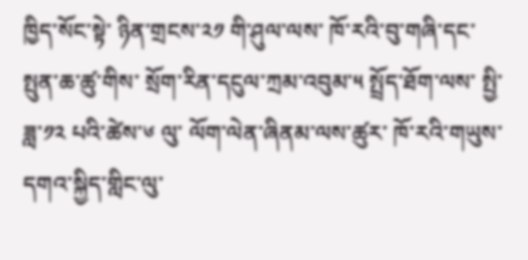ཁྱིད་སོང་སྟེ་ ཉིན་གྲངས་༢༡ གི་ཤུལ་ལས་ ཁོ་རའི་བུ་གཞི་དང་ སྤུན་ཆ་ཚུ་གིས་ སྲོག་རིན་དངུལ་ཀྲམ་འབུམ་༥ སྤྲོད་ཐོག་ལས་ སྤྱི་ཟླ་༡༢ པའི་ཚེས་༦ ལུ་ ལོག་ལེན་ཞིནམ་ལས་ཚུར་ ཁོ་རའི་གཡུས་ དགའ་སྐྱིད་གླིང་ལུ་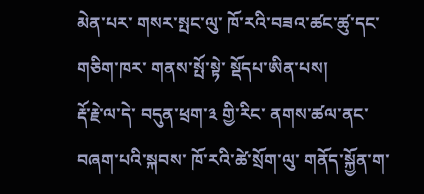མེན་པར་ གསར་སྤང་ལུ་ ཁོ་རའི་བཟའ་ཚང་ཚུ་དང་གཅིག་ཁར་ གནས་སྤོ་སྟེ་ སྡོདཔ་ཨིན་པས།
རྡོ་རྗེ་ལ་དེ་ བདུན་ཕྲག་༣ གྱི་རིང་ ནགས་ཚལ་ནང་ བཞག་པའི་སྐབས་ ཁོ་རའི་ཚེ་སྲོག་ལུ་ གནོད་སྐྱོན་ག་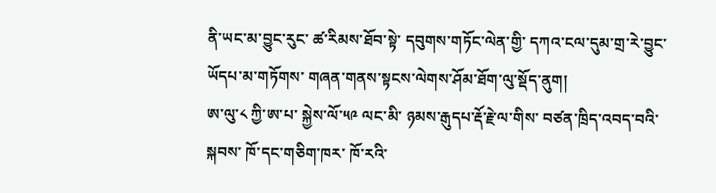ནི་ཡང་མ་བྱུང་རུང་ ཚ་རིམས་ཐོབ་སྟེ་ དབུགས་གཏོང་ལེན་གྱི་ དཀའ་ངལ་དུམ་གྲ་རེ་བྱུང་ཡོདཔ་མ་གཏོགས་ གཞན་གནས་སྟངས་ལེགས་ཤོམ་ཐོག་ལུ་སྡོད་ནུག།
ཨ་ལུ་༨ ཀྱི་ཨ་པ་ སྐྱེས་ལོ་༥༩ ལང་མི་ ཉམས་རྒུདཔ་རྡོ་རྗེ་ལ་གིས་ བཙན་ཁྲིད་འབད་བའི་སྐབས་ ཁོ་དང་གཅིག་ཁར་ ཁོ་རའི་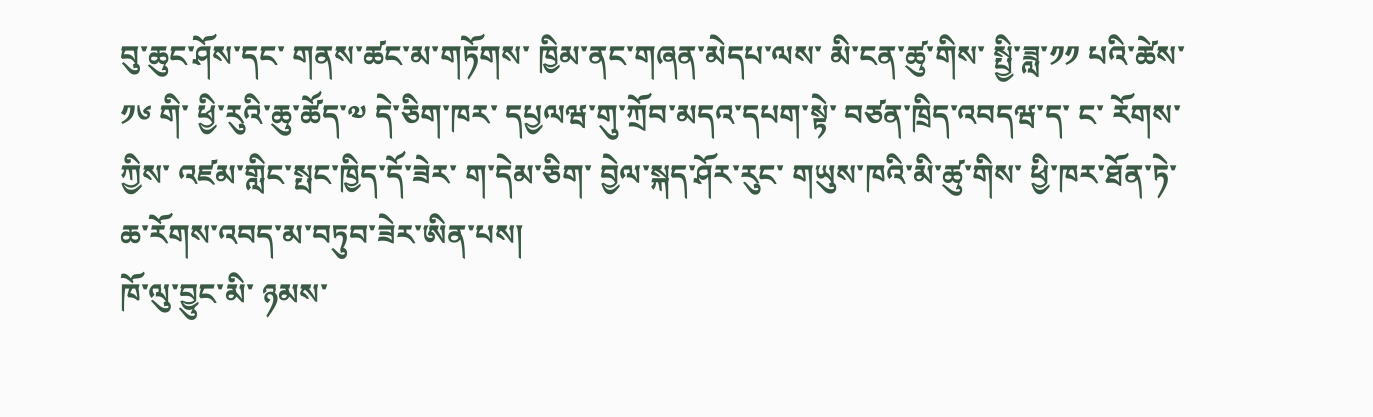བུ་ཆུང་ཤོས་དང་ གནས་ཚང་མ་གཏོགས་ ཁྱིམ་ནང་གཞན་མེདཔ་ལས་ མི་ངན་ཚུ་གིས་ སྤྱི་ཟླ་༡༡ པའི་ཚེས་༡༦ གི་ ཕྱི་རུའི་ཆུ་ཚོད་༧ དེ་ཅིག་ཁར་ དཔྱལཝ་གུ་ཀྲོབ་མདའ་དཔག་སྟེ་ བཙན་ཁྲིད་འབདཝ་ད་ ང་ རོགས་ཀྱིས་ འཛམ་གླིང་སྤང་ཁྱིད་དོ་ཟེར་ ག་དེམ་ཅིག་ བྱེལ་སྐད་ཤོར་རུང་ གཡུས་ཁའི་མི་ཚུ་གིས་ ཕྱི་ཁར་ཐོན་ཏེ་ ཆ་རོགས་འབད་མ་བཏུབ་ཟེར་ཨིན་པས།
ཁོ་ལུ་བྱུང་མི་ ཉམས་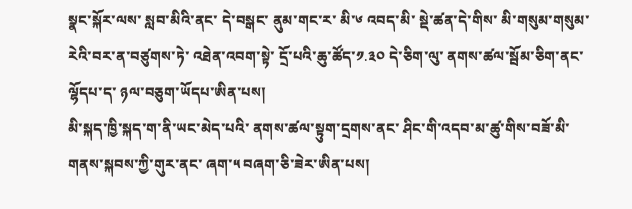སྣང་སྐོར་ལས་ སླབ་མིའི་ནང་ དེ་བསྒང་ ནུམ་གང་ར་ མི་༦ འབད་མི་ སྡེ་ཚན་དེ་གིས་ མི་གསུམ་གསུམ་རེའི་བར་ན་བཙུགས་ཏེ་ འཐེན་འབག་སྟེ་ དྲོ་པའི་ཆུ་ཚོད་༡.༣༠ དེ་ཅིག་ལུ་ ནགས་ཚལ་སྦོམ་ཅིག་ནང་ལྷོདཔ་ད་ ཉལ་བཅུག་ཡོདཔ་ཨིན་པས།
མི་སྐད་ཁྱི་སྐད་ག་ནི་ཡང་མེད་པའི་ ནགས་ཚལ་སྟུག་དྲགས་ནང་ ཤིང་གི་འདབ་མ་ཚུ་གིས་བཟོ་མི་ གནས་སྐབས་ཀྱི་གུར་ནང་ ཞག་༥ བཞག་ཅི་ཟེར་ཨིན་པས།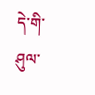དེ་གི་ཤུལ་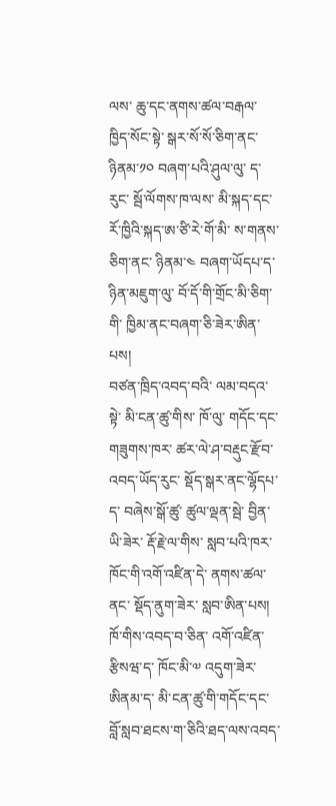ལས་ ཆུ་དང་ནགས་ཚལ་བརྒལ་ ཁྱིད་སོང་སྟེ་ སྒར་སོ་སོ་ཅིག་ནང་ ཉིནམ་༡༠ བཞག་པའི་ཤུལ་ལུ་ ད་རུང་ སྦོ་ལོགས་ཁ་ལས་ མི་སྐད་དང་ རོ་ཁྱིའི་སྐད་ཨ་ཙི་རེ་གོ་མི་ ས་གནས་ཅིག་ནང་ ཉིནམ་༤ བཞག་ཡོདཔ་ད་ ཉིན་མཇུག་ལུ་ བོ་དོ་གི་གྲོང་མི་ཅིག་གི་ ཁྱིམ་ནང་བཞག་ཅི་ཟེར་ཨིན་པས།
བཙན་ཁྲིད་འབད་བའི་ ལམ་བདའ་སྟེ་ མི་ངན་ཚུ་གིས་ ཁོ་ལུ་ གདོང་དང་གཟུགས་ཁར་ ཚར་ལེ་ཤ་བརྡུང་རྫོབ་འབད་ཡོད་རུང་ སྡོད་སྒར་ནང་ལྷོདཔ་ད་ བཞེས་སྒོ་ཚུ་ ཚུལ་ལྡན་སྦེ་ བྱིན་ཡི་ཟེར་ རྡོ་རྗེ་ལ་གིས་ སླབ་པའི་ཁར་ ཁོང་གི་འགོ་འཛིན་དེ་ ནགས་ཚལ་ནང་ སྡོད་ནུག་ཟེར་ སླབ་ཨིན་པས།
ཁོ་གིས་འབད་བ་ཅིན་ འགོ་འཛིན་རྩིསཝ་ད་ ཁོང་མི་༧ འདུག་ཟེར་ཨིནམ་ད་ མི་ངན་ཚུ་གི་གདོང་དང་ བློ་སླབ་ཐངས་ག་ཅིའི་ཐད་ལས་འབད་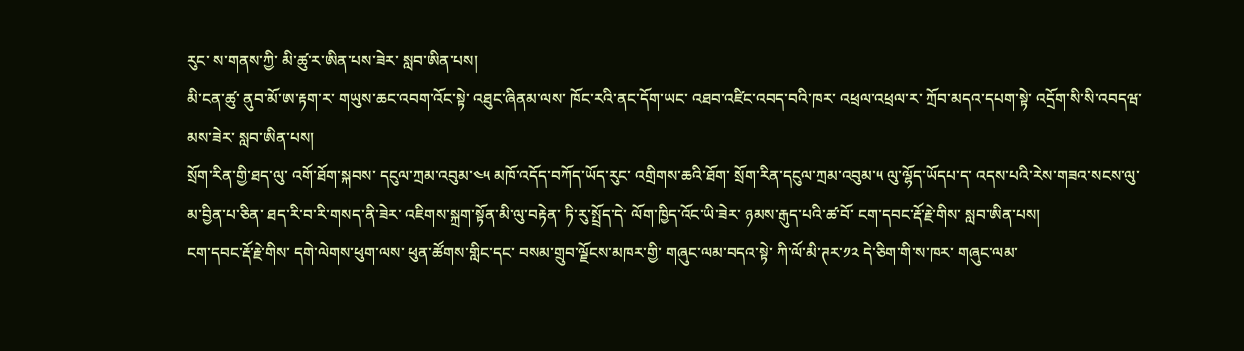རུང་ ས་གནས་ཀྱི་ མི་ཚུ་ར་ཨིན་པས་ཟེར་ སླབ་ཨིན་པས།
མི་ངན་ཚུ་ ནུབ་མོ་ཨ་རྟག་ར་ གཡུས་ཆང་འབག་འོང་སྟེ་ འཐུང་ཞིནམ་ལས་ ཁོང་རའི་ནང་དོག་ཡང་ འཐབ་འཛིང་འབད་བའི་ཁར་ འཕྲལ་འཕྲལ་ར་ ཀྲོབ་མདའ་དཔག་སྟེ་ འདྲོག་སི་སི་འབདཝ་མས་ཟེར་ སླབ་ཨིན་པས།
སྲོག་རིན་གྱི་ཐད་ལུ་ འགོ་ཐོག་སྐབས་ དངུལ་ཀྲམ་འབུམ་༤༥ མཁོ་འདོད་བཀོད་ཡོད་རུང་ འགྲིགས་ཆའི་ཐོག་ སྲོག་རིན་དངུལ་ཀྲམ་འབུམ་༥ ལུ་ལྷོད་ཡོདཔ་ད་ འདས་པའི་རེས་གཟའ་སངས་ལུ་ མ་བྱིན་པ་ཅིན་ ཐད་རི་བ་རི་གསད་ནི་ཟེར་ འཇིགས་སྐྲག་སྟོན་མི་ལུ་བརྟེན་ ཏི་རུ་སྤྲོད་དེ་ ལོག་ཁྱིད་འོང་ཡི་ཟེར་ ཉམས་རྒུད་པའི་ཚ་བོ་ ངག་དབང་རྡོ་རྗེ་གིས་ སླབ་ཨིན་པས།
ངག་དབང་རྡོ་རྗེ་གིས་ དགེ་ལེགས་ཕུག་ལས་ ཕུན་ཚོགས་གླིང་དང་ བསམ་གྲུབ་ལྗོངས་མཁར་གྱི་ གཞུང་ལམ་བདའ་སྟེ་ ཀི་ལོ་མི་ཊར་༡༢ དེ་ཅིག་གི་ས་ཁར་ གཞུང་ལམ་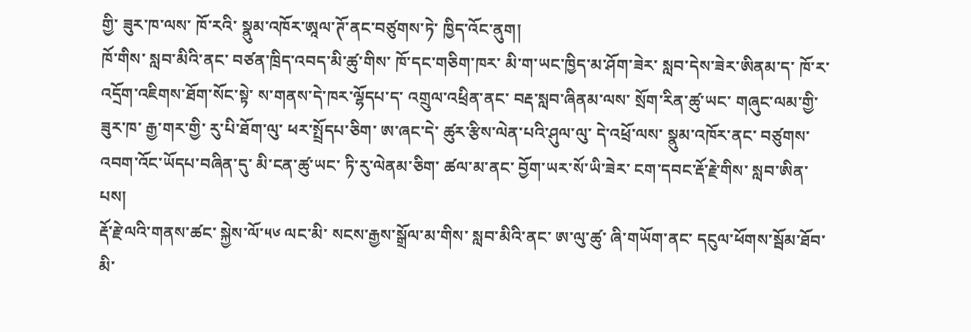གྱི་ ཟུར་ཁ་ལས་ ཁོ་རའི་ སྣུམ་འཁོར་ཨཱལ་ཊོ་ནང་བཙུགས་ཏེ་ ཁྱིད་འོང་ནུག།
ཁོ་གིས་ སླབ་མིའི་ནང་ བཙན་ཁྲིད་འབད་མི་ཚུ་གིས་ ཁོ་དང་གཅིག་ཁར་ མི་ག་ཡང་ཁྱིད་མ་ཤོག་ཟེར་ སླབ་དེས་ཟེར་ཨིནམ་ད་ ཁོ་ར་ འདྲོག་འཇིགས་ཐོག་སོང་སྟེ་ ས་གནས་དེ་ཁར་ལྷོདཔ་ད་ འགྲུལ་འཕྲིན་ནང་ བརྡ་སླབ་ཞིནམ་ལས་ སྲོག་རིན་ཚུ་ཡང་ གཞུང་ལམ་གྱི་ཟུར་ཁ་ རྒྱ་གར་གྱི་ རུ་པི་ཐོག་ལུ་ ཕར་སྤྲོདཔ་ཅིག་ ཨ་ཞང་དེ་ ཚུར་རྩིས་ལེན་པའི་ཤུལ་ལུ་ དེ་འཕྲོ་ལས་ སྣུམ་འཁོར་ནང་ བཙུགས་འབག་འོང་ཡོདཔ་བཞིན་དུ་ མི་ངན་ཚུ་ཡང་ ཏི་རུ་ལེནམ་ཅིག་ ཚལ་མ་ནང་ བྱོག་ཡར་སོ་ཡི་ཟེར་ ངག་དབང་རྡོ་རྗེ་གིས་ སླབ་ཨིན་པས།
རྡོ་རྗེ་ལའི་གནས་ཚང་ སྐྱེས་ལོ་༥༦ ལང་མི་ སངས་རྒྱས་སྒྲོལ་མ་གིས་ སླབ་མིའི་ནང་ ཨ་ལུ་ཚུ་ ཞི་གཡོག་ནང་ དངུལ་ཕོགས་སྦོམ་ཐོབ་མི་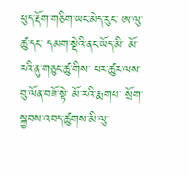ཕུད་རྡོག་གཅིག་ཡང་མེད་རུང་ ཨ་ལུ་ཚུ་དང་ དམག་སྡེའི་ནང་ཡོད་མི་ མོ་རའི་ནུ་གཅུང་ཚུ་གིས་ ཕར་ཚུར་ལས་ བུ་ལོན་བཟོ་སྟེ་ མོ་རའི་རྨགཔ་ སྲོག་སྐྱབས་འབད་ཚུགས་མི་ལུ་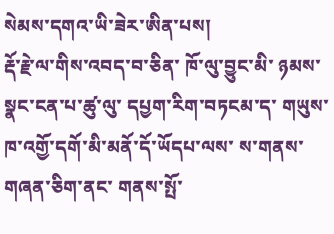སེམས་དགའ་ཡི་ཟེར་ཨིན་པས།
རྡོ་རྗེ་ལ་གིས་འབད་བ་ཅིན་ ཁོ་ལུ་བྱུང་མི་ ཉམས་སྣང་ངན་པ་ཚུ་ལུ་ དཔྱག་རིག་བཏངམ་ད་ གཡུས་ཁ་འགྱོ་དགོ་མི་མནོ་དོ་ཡོདཔ་ལས་ ས་གནས་གཞན་ཅིག་ནང་ གནས་སྤོ་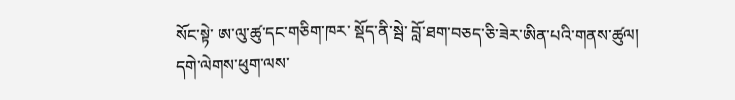སོང་སྟེ་ ཨ་ལུ་ཚུ་དང་གཅིག་ཁར་ སྡོད་ནི་སྦེ་ བློ་ཐག་བཅད་ཅི་ཟེར་ཨིན་པའི་གནས་ཚུལ།
དགེ་ལེགས་ཕུག་ལས་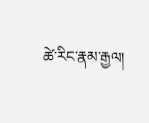ཚེ་རིང་རྣམ་རྒྱལ།